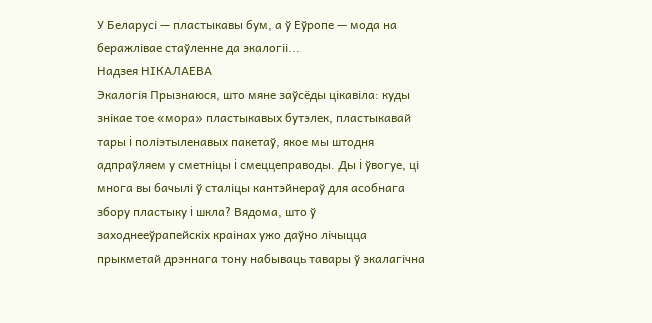У Беларусi — пластыкавы бум, а ў Еўропе — мода на беражлiвае стаўленне да экалогii...
Надзея НIКАЛАЕВА
Экалогiя Прызнаюся, што мяне заўсёды цiкавiла: куды знiкае тое «мора» пластыкавых бутэлек, пластыкавай тары i полiэтыленавых пакетаў, якое мы штодня адпраўляем у сметнiцы i смеццеправоды. Ды i ўвогуе, цi многа вы бачылi ў сталiцы кантэйнераў для асобнага збору пластыку i шкла? Вядома, што ў заходнееўрапейскiх краiнах ужо даўно лiчыцца прыкметай дрэннага тону набываць тавары ў экалагiчна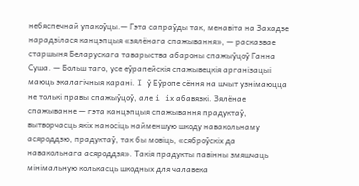небяспечнай упакоўцы.— Гэта сапраўды так, менавiта на Захадзе нарадзiлася канцэпцыя «зялёнага спажывання», — расказвае старшыня Беларускага таварыства абароны спажыўцоў Ганна Суша. — Больш таго, усе еўрапейскiя спажывецкiя арганiзацыi маюць экалагiчныя каранi. I ў Еўропе сёння на шчыт узнiмаюцца не толькi правы спажыўцоў, але i iх абавязкi. Зялёнае спажыванне — гэта канцэпцыя спажывання прадуктаў, вытворчасць якiх наносiць найменшую шкоду навакольнаму асяроддзю, прадуктаў, так бы мовiць, «сяброўскiх да навакольнага асяроддзя». Такiя прадукты павiнны змяшчаць мiнiмальную колькасць шкодных для чалавека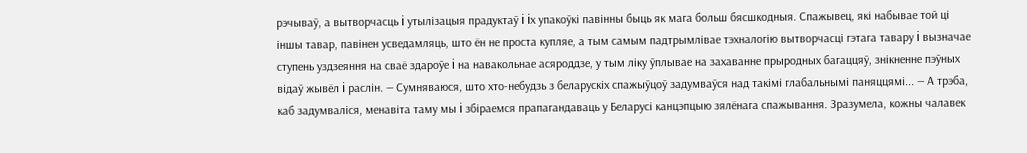рэчываў, а вытворчасць i утылiзацыя прадуктаў i iх упакоўкi павiнны быць як мага больш бясшкодныя. Спажывец, якi набывае той цi iншы тавар, павiнен усведамляць, што ён не проста купляе, а тым самым падтрымлiвае тэхналогiю вытворчасцi гэтага тавару i вызначае ступень уздзеяння на сваё здароўе i на навакольнае асяроддзе, у тым лiку ўплывае на захаванне прыродных багаццяў, знiкненне пэўных вiдаў жывёл i раслiн. — Сумняваюся, што хто-небудзь з беларускiх спажыўцоў задумваўся над такiмi глабальнымi паняццямi... — А трэба, каб задумвалiся, менавiта таму мы i збiраемся прапагандаваць у Беларусi канцэпцыю зялёнага спажывання. Зразумела, кожны чалавек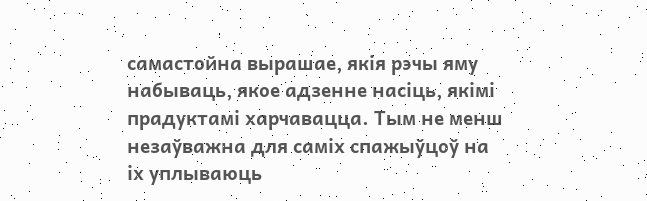самастойна вырашае, якiя рэчы яму набываць, якое адзенне насiць, якiмi прадуктамi харчавацца. Тым не менш незаўважна для самiх спажыўцоў на iх уплываюць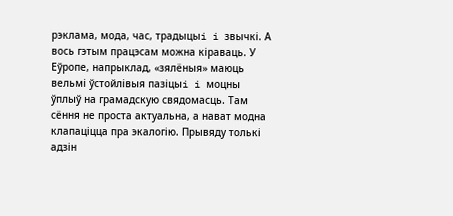рэклама, мода, час, традыцыi i звычкi. А вось гэтым працэсам можна кiраваць. У Еўропе, напрыклад, «зялёныя» маюць вельмi ўстойлiвыя пазiцыi i моцны ўплыў на грамадскую свядомасць. Там сёння не проста актуальна, а нават модна клапацiцца пра экалогiю. Прывяду толькi адзiн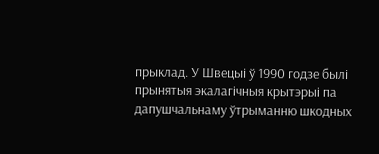прыклад. У Швецыi ў 1990 годзе былi прынятыя экалагiчныя крытэрыi па дапушчальнаму ўтрыманню шкодных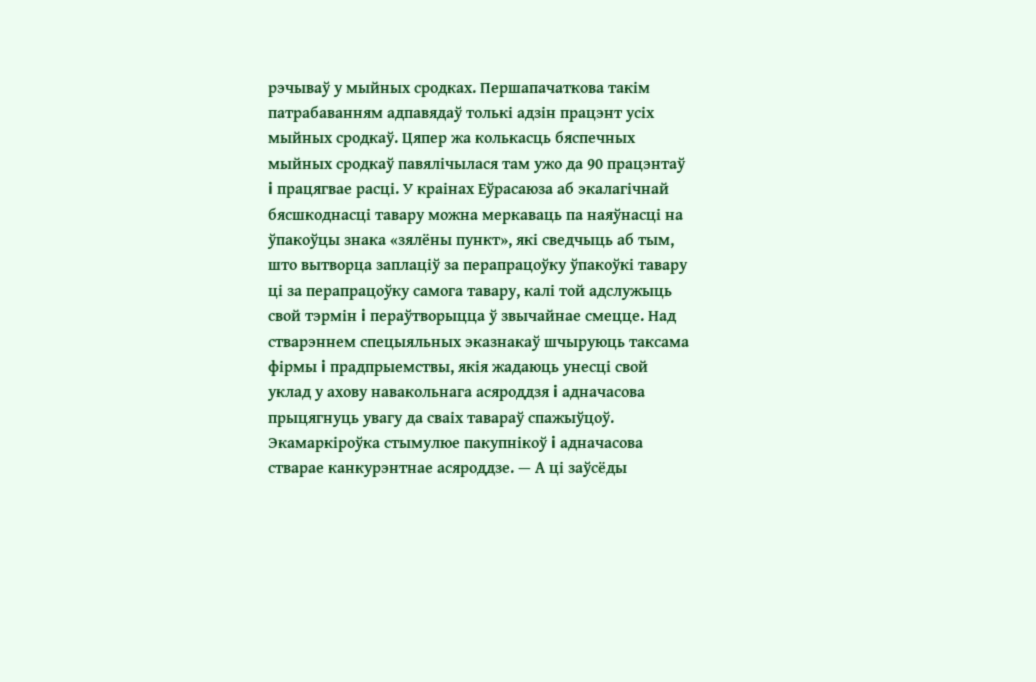рэчываў у мыйных сродках. Першапачаткова такiм патрабаванням адпавядаў толькi адзiн працэнт усiх мыйных сродкаў. Цяпер жа колькасць бяспечных мыйных сродкаў павялiчылася там ужо да 90 працэнтаў i працягвае расцi. У краiнах Еўрасаюза аб экалагiчнай бясшкоднасцi тавару можна меркаваць па наяўнасцi на ўпакоўцы знака «зялёны пункт», якi сведчыць аб тым, што вытворца заплацiў за перапрацоўку ўпакоўкi тавару цi за перапрацоўку самога тавару, калi той адслужыць свой тэрмiн i пераўтворыцца ў звычайнае смецце. Над стварэннем спецыяльных эказнакаў шчыруюць таксама фiрмы i прадпрыемствы, якiя жадаюць унесцi свой уклад у ахову навакольнага асяроддзя i адначасова прыцягнуць увагу да сваiх тавараў спажыўцоў. Экамаркiроўка стымулюе пакупнiкоў i адначасова стварае канкурэнтнае асяроддзе. — А цi заўсёды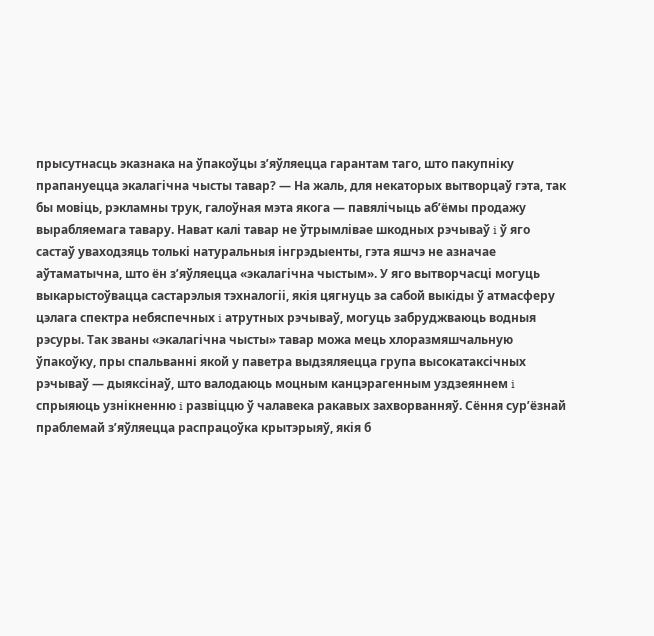прысутнасць эказнака на ўпакоўцы з’яўляецца гарантам таго, што пакупнiку прапануецца экалагiчна чысты тавар? — На жаль, для некаторых вытворцаў гэта, так бы мовiць, рэкламны трук, галоўная мэта якога — павялiчыць аб’ёмы продажу вырабляемага тавару. Нават калi тавар не ўтрымлiвае шкодных рэчываў i ў яго састаў уваходзяць толькi натуральныя iнгрэдыенты, гэта яшчэ не азначае аўтаматычна, што ён з’яўляецца «экалагiчна чыстым». У яго вытворчасцi могуць выкарыстоўвацца састарэлыя тэхналогii, якiя цягнуць за сабой выкiды ў атмасферу цэлага спектра небяспечных i атрутных рэчываў, могуць забруджваюць водныя рэсуры. Так званы «экалагiчна чысты» тавар можа мець хлоразмяшчальную ўпакоўку, пры спальваннi якой у паветра выдзяляецца група высокатаксiчных рэчываў — дыяксiнаў, што валодаюць моцным канцэрагенным уздзеяннем i спрыяюць узнiкненню i развiццю ў чалавека ракавых захворванняў. Сёння сур’ёзнай праблемай з’яўляецца распрацоўка крытэрыяў, якiя б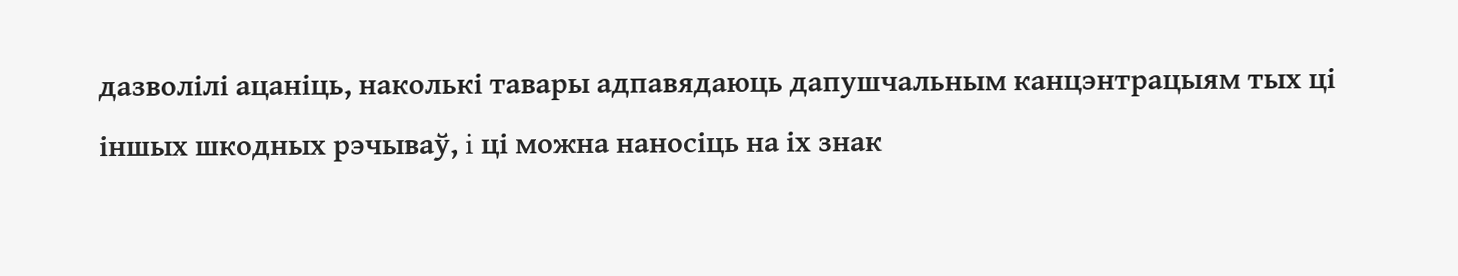дазволiлi ацанiць, наколькi тавары адпавядаюць дапушчальным канцэнтрацыям тых цi iншых шкодных рэчываў, i цi можна наносiць на iх знак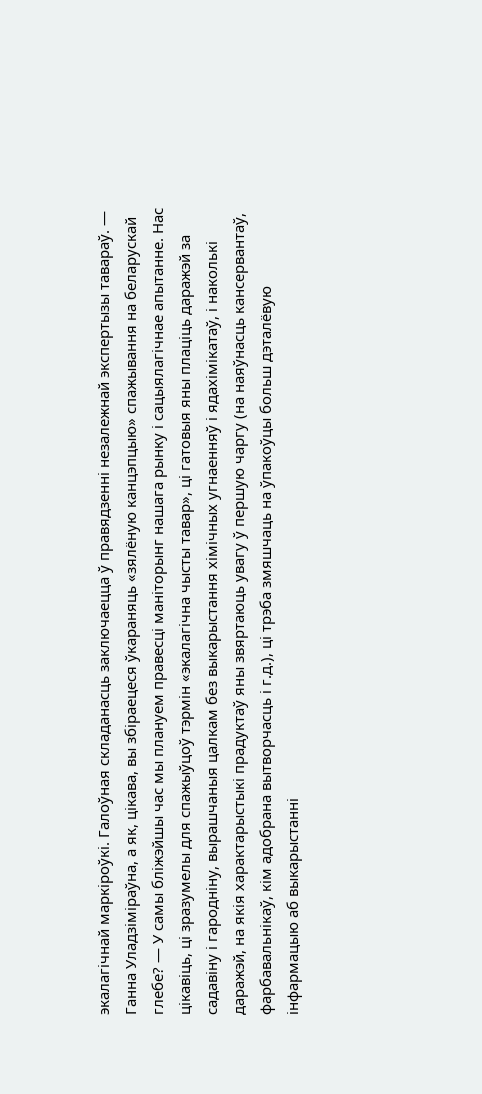экалагiчнай маркiроўкi. Галоўная складанасць заключаецца ў правядзеннi незалежнай экспертызы тавараў. — Ганна Уладзiмiраўна, а як, цiкава, вы збiраецеся ўкараняць «зялёную канцэпцыю» спажывання на беларускай глебе? — У самы блiжэйшы час мы плануем правесцi манiторынг нашага рынку i сацыялагiчнае апытанне. Нас цiкавiць, цi зразумелы для спажыўцоў тэрмiн «экалагiчна чысты тавар», цi гатовыя яны плацiць даражэй за садавiну i гароднiну, вырашчаныя цалкам без выкарыстання хiмiчных угнаенняў i ядахiмiкатаў, i наколькi даражэй, на якiя характарыстыкi прадуктаў яны звяртаюць увагу ў першую чаргу (на наяўнасць кансервантаў, фарбавальнiкаў, кiм адобрана вытворчасць i г.д.), цi трэба змяшчаць на ўпакоўцы больш дэталёвую iнфармацыю аб выкарыстаннi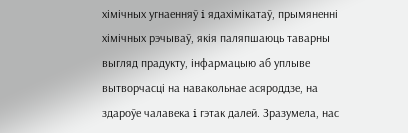хiмiчных угнаенняў i ядахiмiкатаў, прымяненнi хiмiчных рэчываў, якiя паляпшаюць таварны выгляд прадукту, iнфармацыю аб уплыве вытворчасцi на навакольнае асяроддзе, на здароўе чалавека i гэтак далей. Зразумела, нас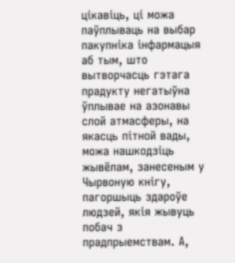цiкавiць, цi можа паўплываць на выбар пакупнiка iнфармацыя аб тым, што вытворчасць гэтага прадукту негатыўна ўплывае на азонавы слой атмасферы, на якасць пiтной вады, можа нашкодзiць жывёлам, занесеным у Чырвоную кнiгу, пагоршыць здароўе людзей, якiя жывуць побач з прадпрыемствам. А,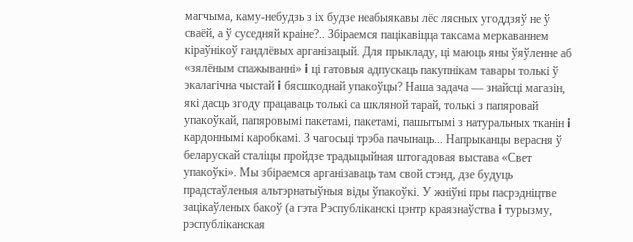магчыма, каму-небудзь з iх будзе неабыякавы лёс лясных угоддзяў не ў сваёй, а ў суседняй краiне?.. Збiраемся пацiкавiцца таксама меркаваннем кiраўнiкоў гандлёвых арганiзацый. Для прыкладу, цi маюць яны ўяўленне аб «зялёным спажываннi» i цi гатовыя адпускаць пакупнiкам тавары толькi ў экалагiчна чыстай i бясшкоднай упакоўцы? Наша задача — знайсцi магазiн, якi дасць згоду працаваць толькi са шкляной тарай, толькi з папяровай упакоўкай, папяровымi пакетамi, пакетамi, пашытымi з натуральных тканiн i кардоннымi каробкамi. З чагосьцi трэба пачынаць... Напрыканцы верасня ў беларускай сталiцы пройдзе традыцыйная штогадовая выстава «Свет упакоўкi». Мы збiраемся арганiзаваць там свой стэнд, дзе будуць прадстаўленыя альтэрнатыўныя вiды ўпакоўкi. У жнiўнi пры пасрэднiцтве зацiкаўленых бакоў (а гэта Рэспублiканскi цэнтр краязнаўства i турызму, рэспублiканская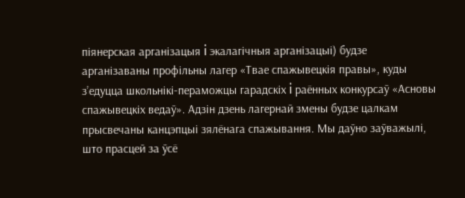пiянерская арганiзацыя i экалагiчныя арганiзацыi) будзе арганiзаваны профiльны лагер «Твае спажывецкiя правы», куды з’едуцца школьнiкi-пераможцы гарадскiх i раённых конкурсаў «Асновы спажывецкiх ведаў». Адзiн дзень лагернай змены будзе цалкам прысвечаны канцэпцыi зялёнага спажывання. Мы даўно заўважылi, што прасцей за ўсё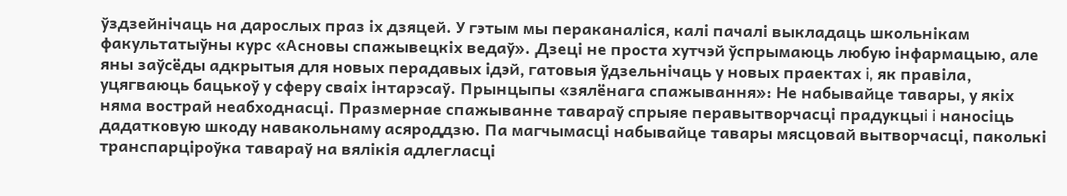ўздзейнiчаць на дарослых праз iх дзяцей. У гэтым мы пераканалiся, калi пачалi выкладаць школьнiкам факультатыўны курс «Асновы спажывецкiх ведаў». Дзецi не проста хутчэй ўспрымаюць любую iнфармацыю, але яны заўсёды адкрытыя для новых перадавых iдэй, гатовыя ўдзельнiчаць у новых праектах i, як правiла, уцягваюць бацькоў у сферу сваiх iнтарэсаў. Прынцыпы «зялёнага спажывання»: Не набывайце тавары, у якiх няма вострай неабходнасцi. Празмернае спажыванне тавараў спрыяе перавытворчасцi прадукцыi i наносiць дадатковую шкоду навакольнаму асяроддзю. Па магчымасцi набывайце тавары мясцовай вытворчасцi, паколькi транспарцiроўка тавараў на вялiкiя адлегласцi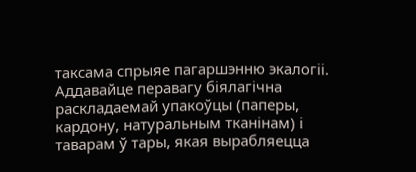таксама спрыяе пагаршэнню экалогii. Аддавайце перавагу бiялагiчна раскладаемай упакоўцы (паперы, кардону, натуральным тканiнам) i таварам ў тары, якая вырабляецца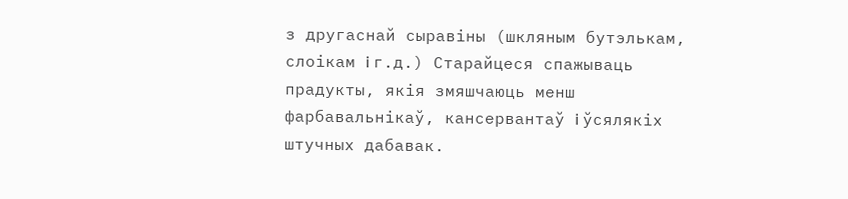з другаснай сыравiны (шкляным бутэлькам, слоiкам i г.д.) Старайцеся спажываць прадукты, якiя змяшчаюць менш фарбавальнiкаў, кансервантаў i ўсялякiх штучных дабавак.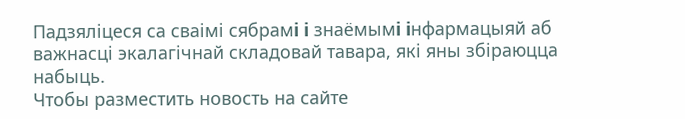Падзялiцеся са сваiмi сябрамi i знаёмымi iнфармацыяй аб важнасцi экалагiчнай складовай тавара, якi яны збiраюцца набыць.
Чтобы разместить новость на сайте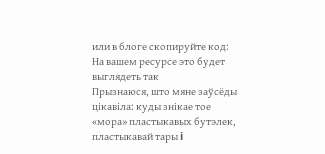или в блоге скопируйте код:
На вашем ресурсе это будет выглядеть так
Прызнаюся, што мяне заўсёды цiкавiла: куды знiкае тое «мора» пластыкавых бутэлек, пластыкавай тары i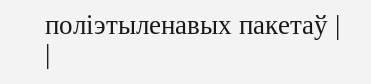полiэтыленавых пакетаў |
|